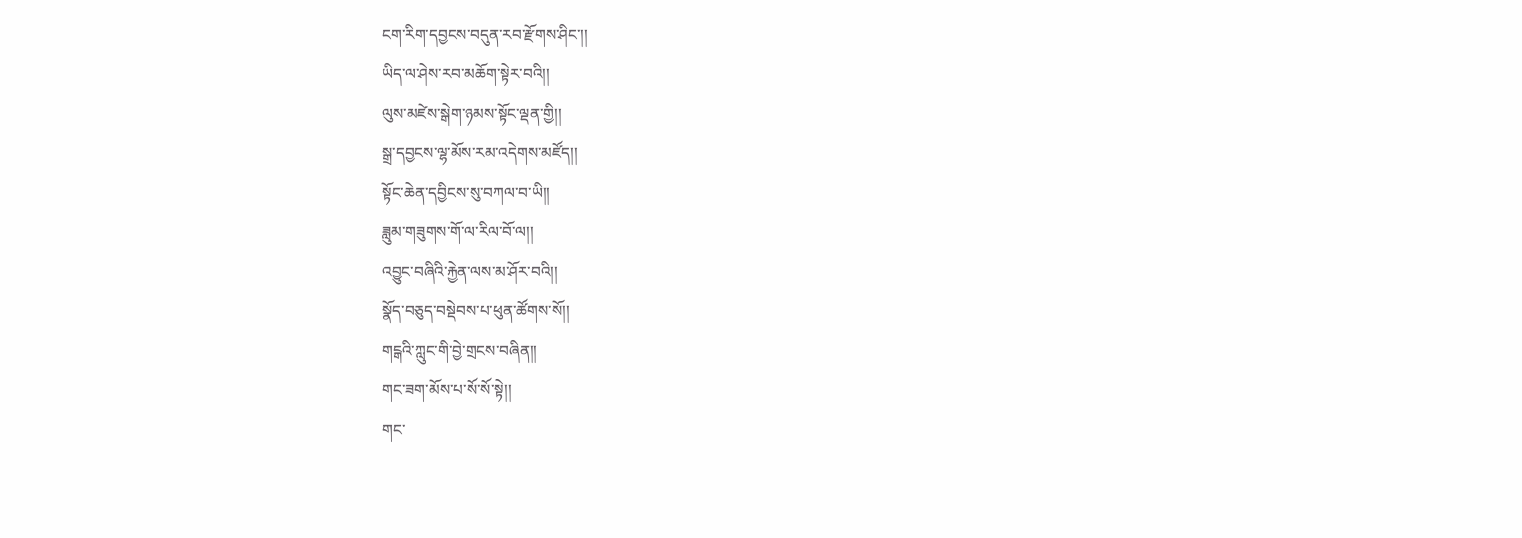ངག་རིག་དབྱངས་བདུན་རབ་རྫོགས་ཤིང་།།
ཡིད་ལ་ཤེས་རབ་མཆོག་སྟེར་བའི།།
ལུས་མཛེས་སྒེག་ཉམས་སྟོང་ལྡན་གྱི།།
སྒྲ་དབྱངས་ལྷ་མོས་རམ་འདེགས་མཛོད།།
སྟོང་ཆེན་དབྱིངས་སུ་བཀལ་བ་ཡི།།
ཟླུམ་གཟུགས་གོ་ལ་རིལ་བོ་ལ།།
འབྱུང་བཞིའི་རྐྱེན་ལས་མ་ཤོར་བའི།།
སྣོད་བཅུད་བསྡེབས་པ་ཕུན་ཚོགས་སོ།།
གངྒའི་ཀླུང་གི་བྱེ་གྲངས་བཞིན།།
གང་ཟག་མོས་པ་སོ་སོ་སྟེ།།
གང་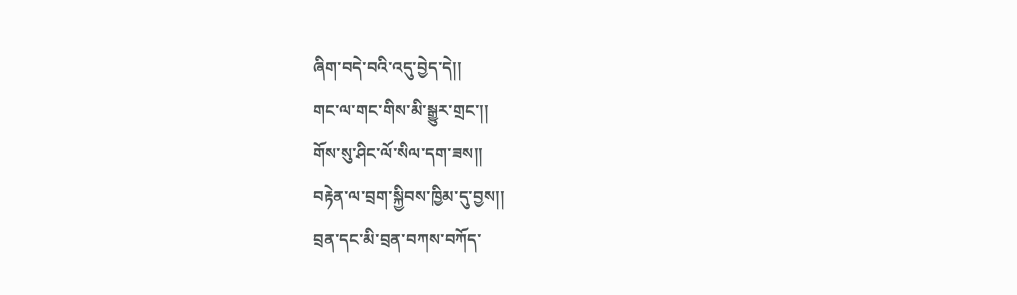ཞིག་བདེ་བའི་འདུ་བྱེད་དེ།།
གང་ལ་གང་གིས་མི་སྒྱུར་གྲང་།།
གོས་སུ་ཤིང་ལོ་སིལ་དག་ཟས།།
བརྟེན་ལ་བྲག་སྐྱིབས་ཁྱིམ་དུ་བྱས།།
བྲན་དང་མི་བྲན་བཀས་བཀོད་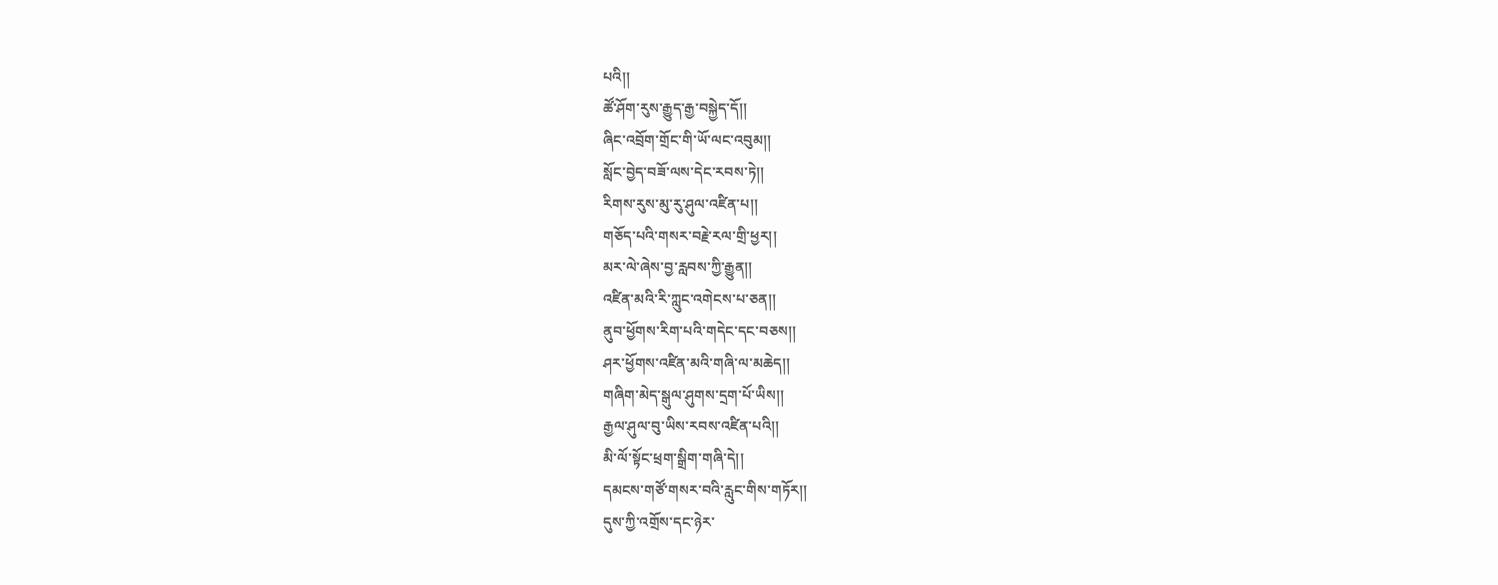པའི།།
ཚོ་ཤོག་རུས་རྒྱུད་རྒྱ་བསྐྱེད་དོ།།
ཞིང་འབྲོག་གྲོང་གི་ཡོ་ལང་འབུམ།།
སློང་བྱེད་བཟོ་ལས་དེང་རབས་ཏེ།།
རིགས་རུས་མུ་རུ་ཤུལ་འཛིན་པ།།
གཅོད་པའི་གསར་བརྗེ་རལ་གྲི་ཕྱར།།
མར་ལེ་ཞེས་བྱ་རླབས་ཀྱི་རྒྱུན།།
འཛིན་མའི་རི་ཀླུང་འགེངས་པ་ཅན།།
ནུབ་ཕྱོགས་རིག་པའི་གདེང་དང་བཅས།།
ཤར་ཕྱོགས་འཛིན་མའི་གཞི་ལ་མཆེད།།
གཞིག་མེད་སྒུལ་ཤུགས་དྲག་པོ་ཡིས།།
རྒྱལ་ཤུལ་བུ་ཡིས་རབས་འཛིན་པའི།།
མི་ལོ་སྟོང་ཕྲག་སྒྲིག་གཞི་དེ།།
དམངས་གཙོ་གསར་བའི་རླུང་གིས་གཏོར།།
དུས་ཀྱི་འགྲོས་དང་ཉེར་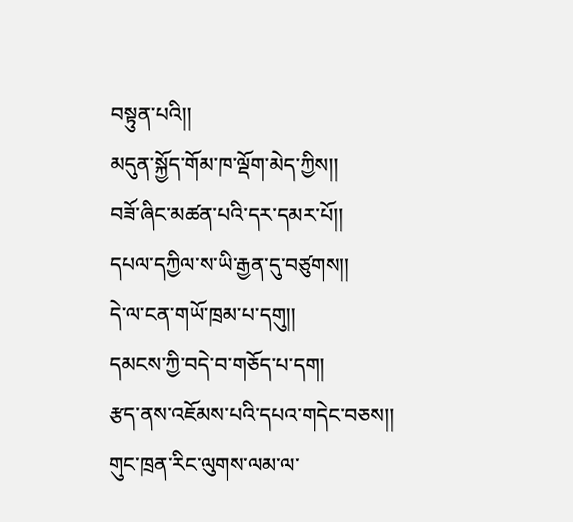བསྟུན་པའི།།
མདུན་སྐྱོད་གོམ་ཁ་ལྡོག་མེད་ཀྱིས།།
བཟོ་ཞིང་མཚན་པའི་དར་དམར་པོ།།
དཔལ་དཀྱིལ་ས་ཡི་རྒྱན་དུ་བཙུགས།།
དེ་ལ་ངན་གཡོ་ཁྲམ་པ་དགུ།།
དམངས་ཀྱི་བདེ་བ་གཅོད་པ་དག།
རྩད་ནས་འཇོམས་པའི་དཔའ་གདེང་བཅས།།
གུང་ཁྲན་རིང་ལུགས་ལམ་ལ་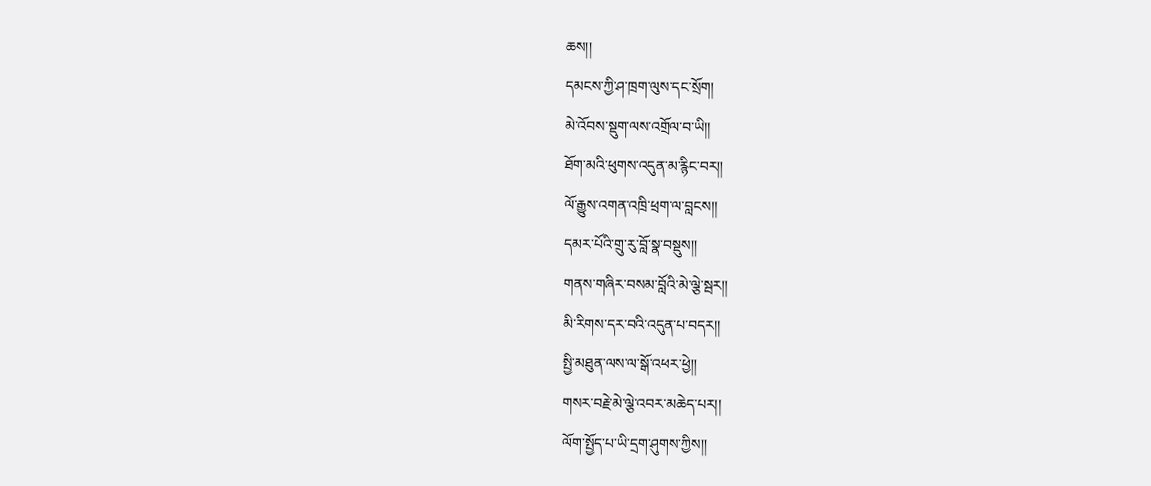ཆས།།
དམངས་ཀྱི་ཤ་ཁྲག་ལུས་དང་སྲོག།
མེ་འོབས་སྡུག་ལས་འགྲོལ་བ་ཡི།།
ཐོག་མའི་ཕུགས་འདུན་མ་རྙིང་བར།།
ལོ་རྒྱུས་འགན་འཁྲི་ཕྲག་ལ་བླངས།།
དམར་པོའི་གྲུ་རུ་བློ་སྣ་བསྡུས།།
གནས་གཞིར་བསམ་བློའི་མེ་ལྕེ་སྦར།།
མི་རིགས་དར་བའི་འདུན་པ་བདར།།
སྤྱི་མཐུན་ལས་ལ་སྒོ་འཕར་ཕྱེ།།
གསར་བརྗེ་མེ་ལྕེ་འབར་མཆེད་པར།།
ལོག་སྤྱོད་པ་ཡི་དྲག་ཤུགས་ཀྱིས།།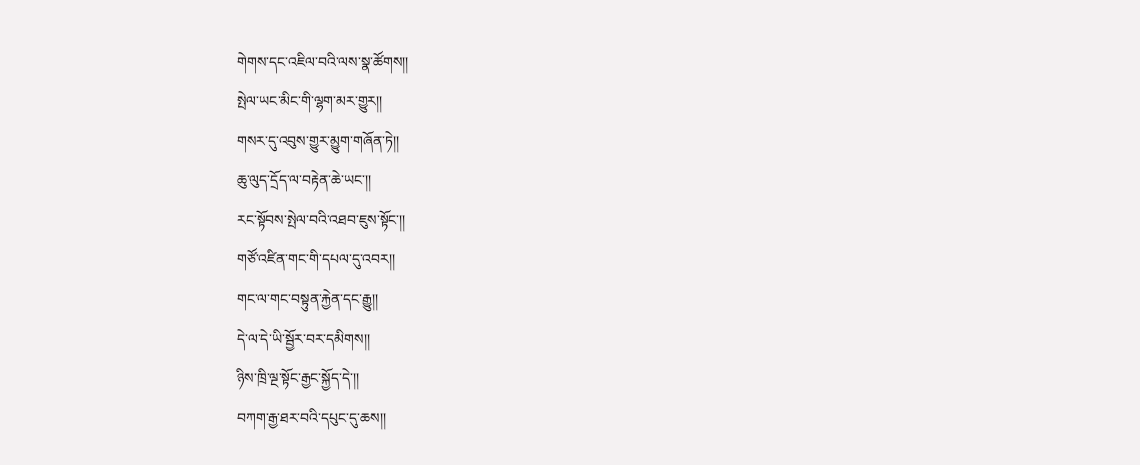གེགས་དང་འཇིལ་བའི་ལས་སྣ་ཚོགས།།
སྤེལ་ཡང་མིང་གི་ལྷག་མར་གྱུར།།
གསར་དུ་འབུས་གྱུར་མྱུག་གཞོན་ཏེ།།
ཆུ་ལུད་དྲོད་ལ་བརྟེན་ཆེ་ཡང་།།
རང་སྟོབས་སྤེལ་བའི་འཐབ་ཇུས་སྟོང་།།
གཙོ་འཛིན་གང་གི་དཔལ་དུ་འབར།།
གང་ལ་གང་བསྟུན་རྐྱེན་དང་རྒྱུ།།
དེ་ལ་དེ་ཡི་སྦྱོར་བར་དམིགས།།
ཉིས་ཁྲི་ལྔ་སྟོང་རྒྱང་སྐྱོད་དེ་།།
བཀག་རྒྱ་ཐར་བའི་དཔུང་དུ་ཆས།།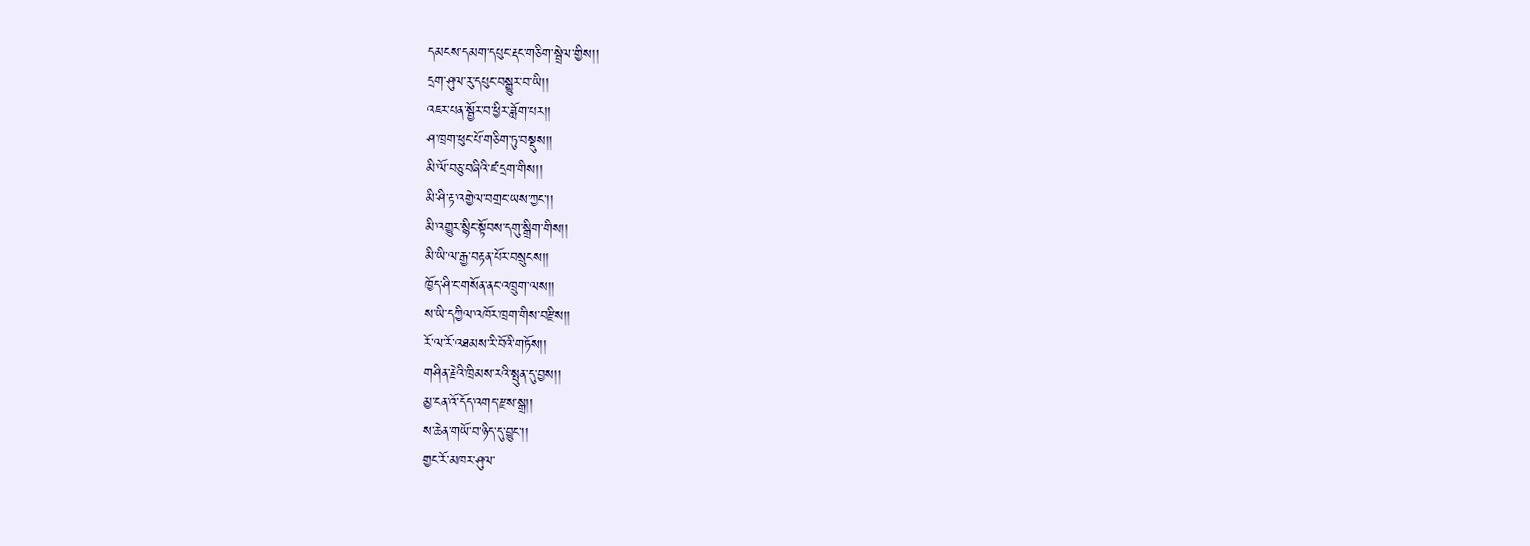དམངས་དམག་དཔུང་རྡང་གཅིག་སྦྲེལ་གྱིས།།
དྲག་ཤུལ་རུ་དཔུང་བསྒྱུར་བ་ཡི།།
འཇར་པན་སྦྱོར་བ་ཕྱིར་ཟློག་པར།།
ཤ་ཁྲག་ཕུང་པོ་གཅིག་ཏུ་བསྡུས།།
མི་ལོ་བཅུ་བཞིའི་ཛ་དྲག་གིས།།
མི་ཤི་རྟ་འགྱེལ་བགྲང་ཡས་ཀྱང་།།
མི་འགྱུར་སྙིང་སྟོབས་དགུ་སྒྲིག་གིས།།
མི་ཡི་ལ་རྒྱ་བརྟན་པོར་བསྲུངས།།
ཁྱོད་ཤི་ང་གསོན་ནང་འཁྲུག་ལས།།
ས་ཡི་དཀྱིལ་འཁོར་ཁྲག་གིས་བརྫིས།།
རོ་ལ་རོ་འཐམས་རི་བོའི་གཏོས།།
གཤིན་རྗེའི་ཁྲིམས་རའི་སྤུན་དུ་བྱས།།
མྱ་ངན་འོ་དོད་འགད་རྫས་སྒྲ།།
ས་ཆེན་གཡོ་བ་ཉིད་དུ་བྱུང་།།
གྱང་རོ་མཁར་ཤུལ་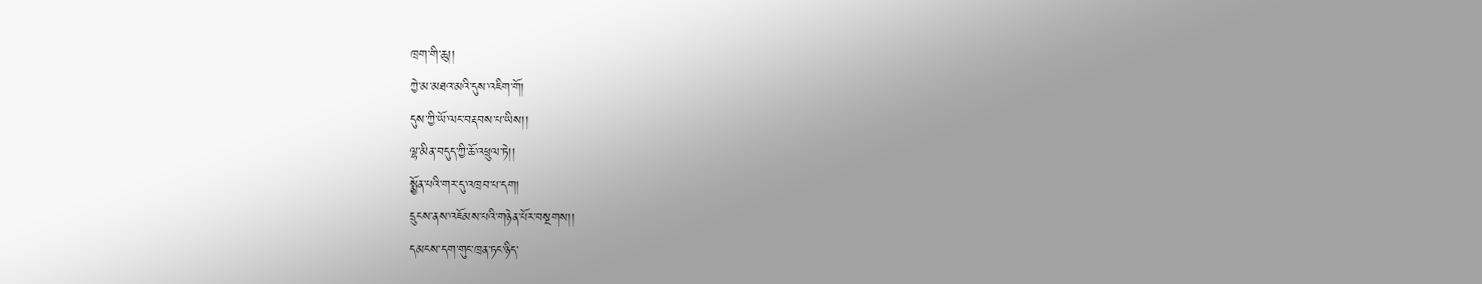ཁྲག་གི་ཆུ།།
ཀྱེ་མ་མཐའ་མའི་དུས་འཇིག་གོ།
དུས་ཀྱི་ཡོ་ལང་བརྡབས་པ་ཡིས།།
ལྷ་མིན་བདུད་ཀྱི་ཆོ་འཕྲུལ་ཏེ།།
སྨྱོན་པའི་གར་དུ་འཁྲབ་པ་དག།
དྲུངས་ནས་འཇོམས་པའི་གཉེན་པོར་བསྔགས།།
དམངས་དག་གུང་ཁྲན་ཏང་ཉིད་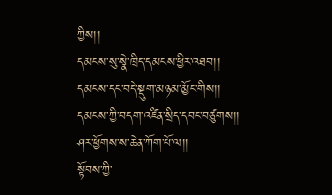ཀྱིས།།
དམངས་སུ་སྣེ་ཁྲིད་དམངས་ཕྱིར་འཐབ།།
དམངས་དང་བདེ་སྡུག་མཉམ་མྱོང་གིས།།
དམངས་ཀྱི་བདག་འཛིན་སྲིད་དབང་བཙུགས།།
ཤར་ཕྱོགས་ས་ཆེན་ཀོག་པོ་ལ།།
སྟོབས་ཀྱི་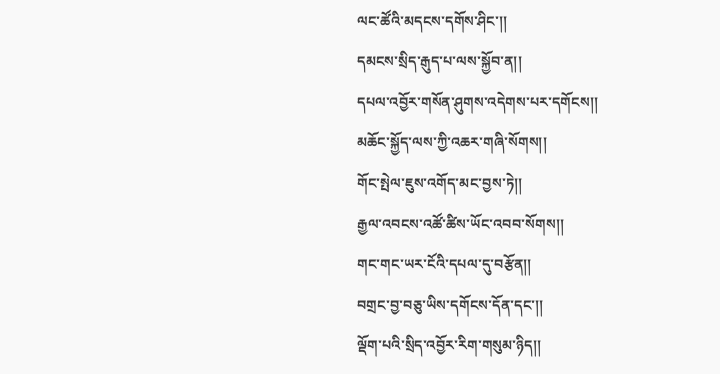ལང་ཚོའི་མདངས་དགོས་ཤིང་།།
དམངས་སྲིད་རྒུད་པ་ལས་སྐྱོབ་ན།།
དཔལ་འབྱོར་གསོན་ཤུགས་འདེགས་པར་དགོངས།།
མཆོང་སྐྱོད་ལས་ཀྱི་འཆར་གཞི་སོགས།།
གོང་སྤེལ་ཇུས་འགོད་མང་བྱས་ཏེ།།
རྒྱལ་འབངས་འཚོ་ཚིས་ཡོང་འབབ་སོགས།།
གང་གང་ཡར་ངོའི་དཔལ་དུ་བརྩོན།།
བགྲང་བྱ་བཅུ་ཡིས་དགོངས་དོན་དང་།།
ལྡོག་པའི་སྲིད་འབྱོར་རིག་གསུམ་ཉིད།།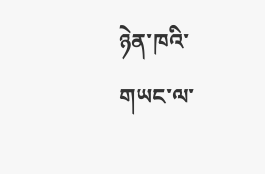ཉེན་ཁའི་གཡང་ལ་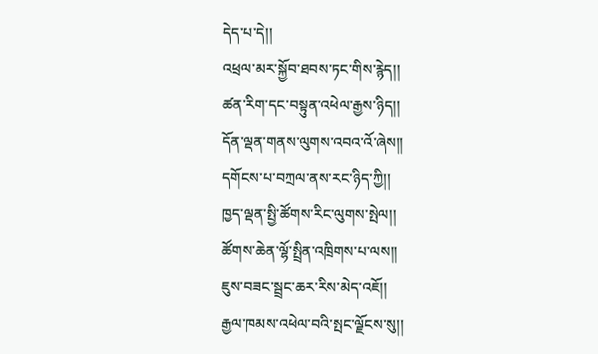དེད་པ་དེ།།
འཕྲལ་མར་སྐྱོབ་ཐབས་ཏང་གིས་རྙེད།།
ཚན་རིག་དང་བསྟུན་འཕེལ་རྒྱས་ཉིད།།
དོན་ལྡན་གནས་ལུགས་འབའ་འོ་ཞེས།།
དགོངས་པ་བཀྲལ་ནས་རང་ཉིད་ཀྱི།།
ཁྱད་ལྡན་སྤྱི་ཚོགས་རིང་ལུགས་སྤེལ།།
ཚོགས་ཆེན་ལྷོ་སྤྲིན་འཁྲིགས་པ་ལས།།
ཇུས་བཟང་སྦྲང་ཆར་རིས་མེད་འཇོ།།
རྒྱལ་ཁམས་འཕེལ་བའི་སྤང་ལྗོངས་སུ།།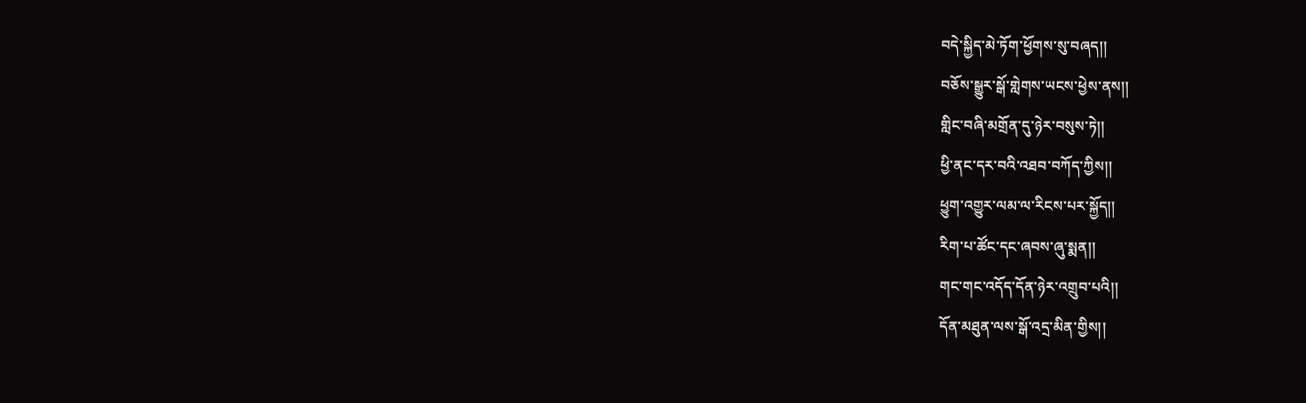བདེ་སྐྱིད་མེ་ཏོག་ཕྱོགས་སུ་བཞད།།
བཅོས་སྒྱུར་སྒོ་གླེགས་ཡངས་ཕྱེས་ནས།།
གླིང་བཞི་མགྲོན་དུ་ཉེར་བསུས་ཏེ།།
ཕྱི་ནང་དར་བའི་འཐབ་བཀོད་ཀྱིས།།
ཕྱུག་འགྱུར་ལམ་ལ་རིངས་པར་སྐྱོད།།
རིག་པ་ཚོང་དང་ཞབས་ཞུ་སྨན།།
གང་གང་འདོད་དོན་ཉེར་འགྲུབ་པའི།།
དོན་མཐུན་ལས་སྒོ་འདྲ་མིན་གྱིས།།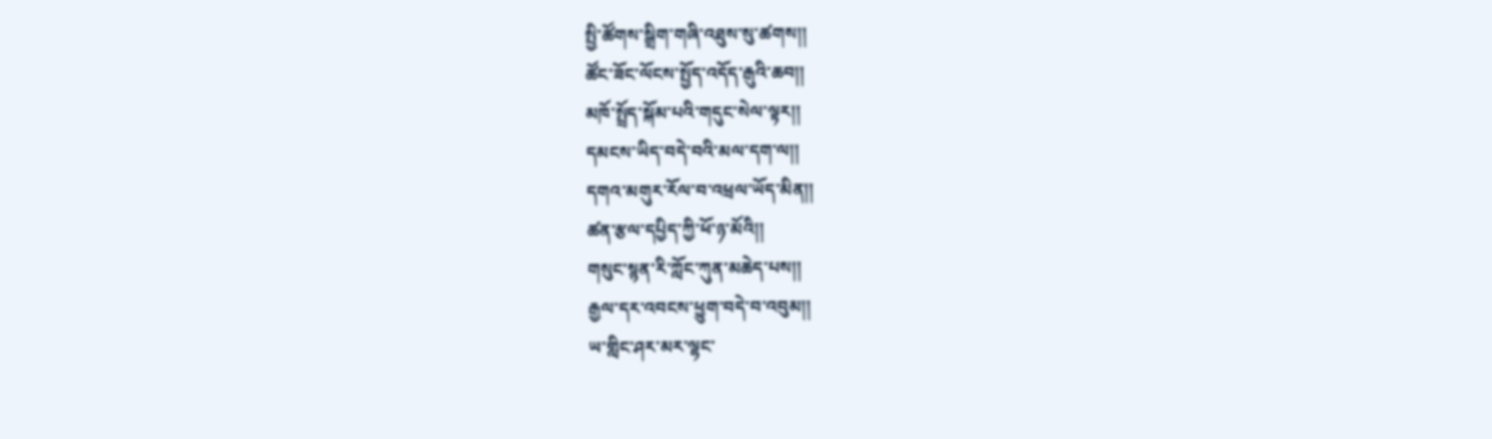སྤྱི་ཚོགས་སྒྲིག་གཞི་འཐུས་སུ་ཚགས།།
ཚོང་ཟོང་ལོངས་སྤྱོད་འདོད་རྒུའི་ཆབ།།
མཁོ་སྤྲོད་སྐོམ་པའི་གདུང་སེལ་ལྟར།།
དམངས་ཡིད་བདེ་བའི་མལ་དག་ལ།།
དགའ་མགུར་རོལ་བ་འཕྲལ་ཡོད་མིན།།
ཚན་རྩལ་དཔྱིད་ཀྱི་ཕོ་ཉ་མོའི།།
གསུང་སྙན་རི་ཀློང་ཀུན་མཆེད་པས།།
རྒྱལ་དར་འབངས་ཕྱུག་བདེ་བ་འབུམ།།
ཡ་གླིང་ཤར་མར་ལྷང་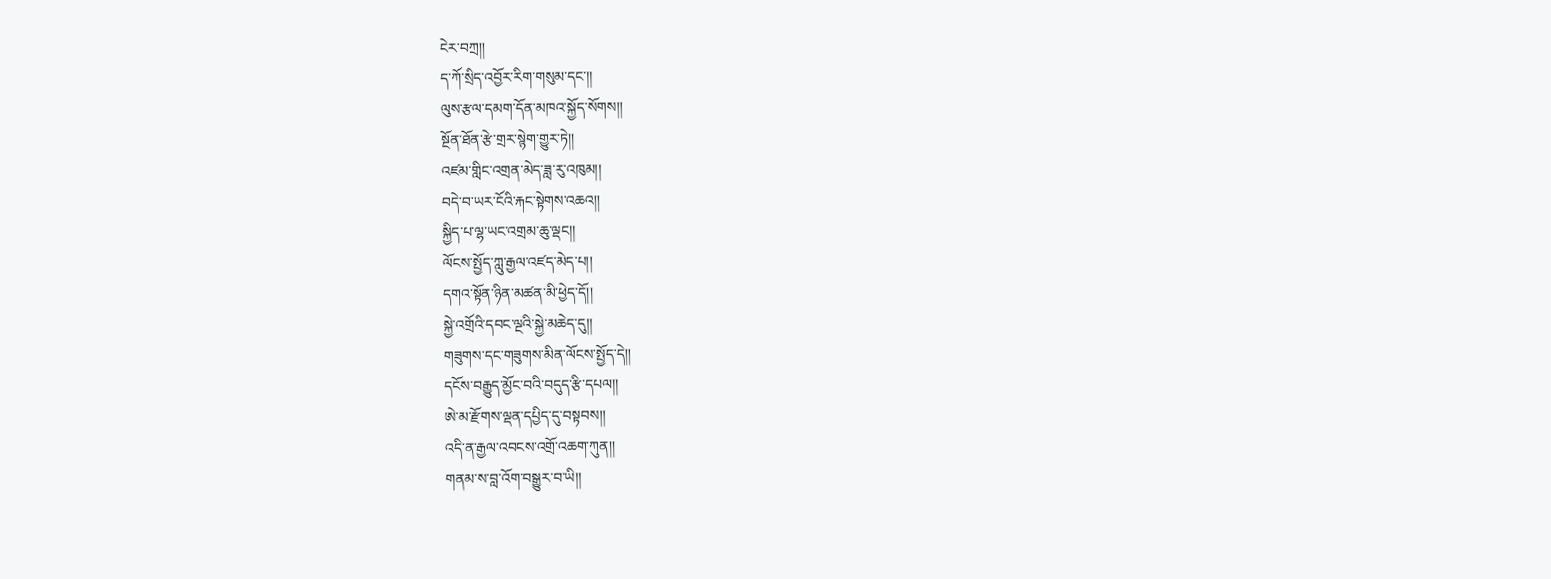ངེར་བཀྲ།།
ད་ཀོ་སྲིད་འབྱོར་རིག་གསུམ་དང་།།
ལུས་རྩལ་དམག་དོན་མཁའ་སྐྱོད་སོགས།།
སྔོན་ཐོན་རྩེ་གྲར་སྙེག་གྱུར་ཏེ།།
འཛམ་གླིང་འགྲན་མེད་ཟླ་རུ་འཁུམ།།
བདེ་བ་ཡར་ངོའི་རྐང་སྟེགས་འཆའ།།
སྐྱིད་པ་ལྷ་ཡང་འགྲམ་ཆུ་ལྡང།།
ལོངས་སྤྱོད་ཀླུ་རྒྱལ་འཛད་མེད་པ།།
དགའ་སྟོན་ཉིན་མཚན་མི་ཕྱེད་དོ།།
སྐྱེ་འགྲོའི་དབང་ལྔའི་སྐྱེ་མཆེད་དུ།།
གཟུགས་དང་གཟུགས་མིན་ལོངས་སྤྱོད་དེ།།
དངོས་བརྒྱུད་མྱོང་བའི་བདུད་རྩི་དཔལ།།
ཨེ་མ་རྫོགས་ལྡན་དཔྱིད་དུ་བསྟབས།།
འདི་ན་རྒྱལ་འབངས་འགྲོ་འཆག་ཀུན།།
གནམ་ས་བླ་འོག་བསྒྱུར་བ་ཡི།།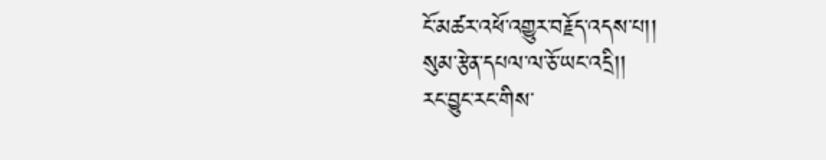ངོ་མཚར་འཕོ་འགྱུར་བརྗོད་འདས་པ།།
སུམ་རྩེན་དཔལ་ལ་ཅོ་ཡང་འདྲི།།
རང་བྱུང་རང་གིས་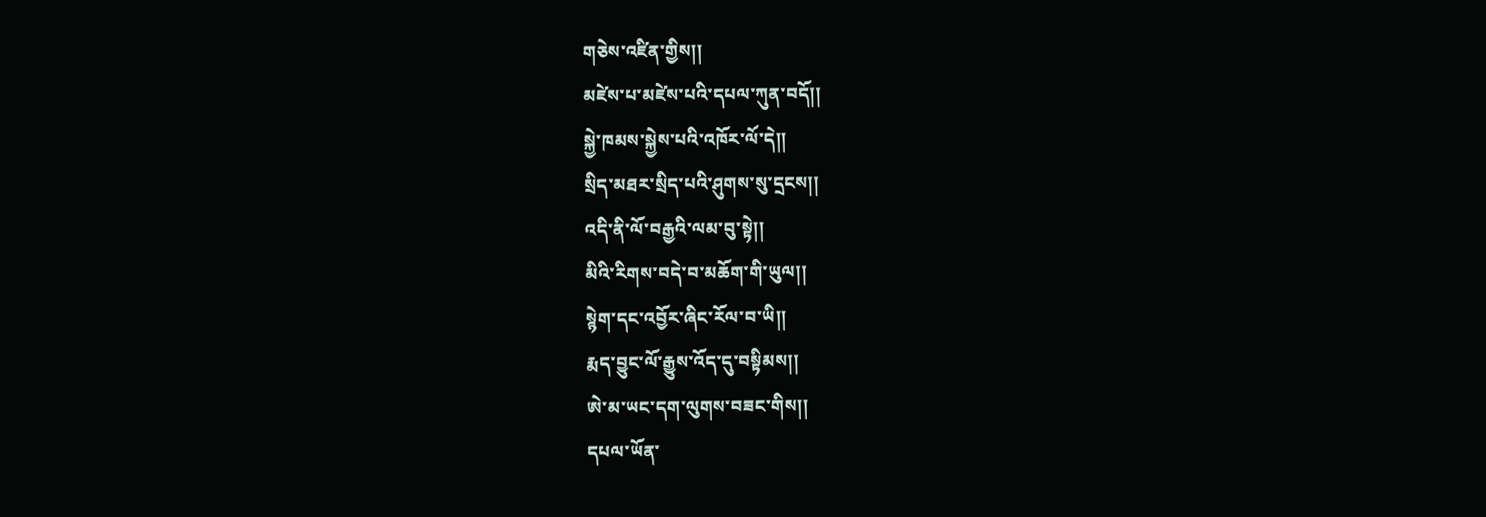གཅེས་འཛིན་གྱིས།།
མཛེས་པ་མཛེས་པའི་དཔལ་ཀུན་བདོ།།
སྐྱེ་ཁམས་སྐྱེས་པའི་འཁོར་ལོ་དེ།།
སྲིད་མཐར་སྲིད་པའི་ཤུགས་སུ་དྲངས།།
འདི་ནི་ལོ་བརྒྱའི་ལམ་བུ་སྟེ།།
མིའི་རིགས་བདེ་བ་མཆོག་གི་ཡུལ།།
སྙེག་དང་འབྱོར་ཞིང་རོལ་བ་ཡི།།
རྨད་བྱུང་ལོ་རྒྱུས་འོད་དུ་བསྟིམས།།
ཨེ་མ་ཡང་དག་ལུགས་བཟང་གིས།།
དཔལ་ཡོན་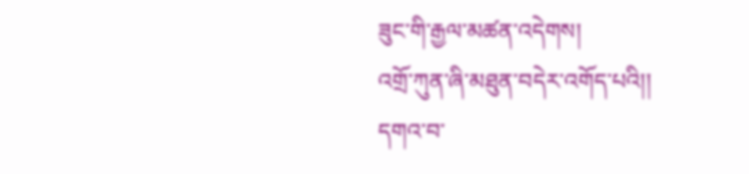ཟུང་གི་རྒྱལ་མཚན་འདེགས།
འགྲོ་ཀུན་ཞི་མཐུན་བདེར་འགོད་པའི།།
དགའ་བ་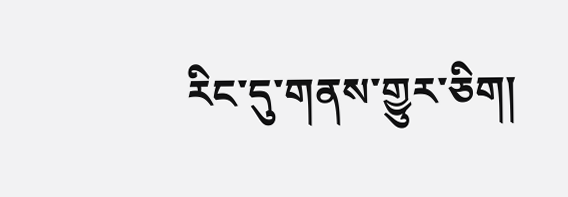རིང་དུ་གནས་གྱུར་ཅིག།